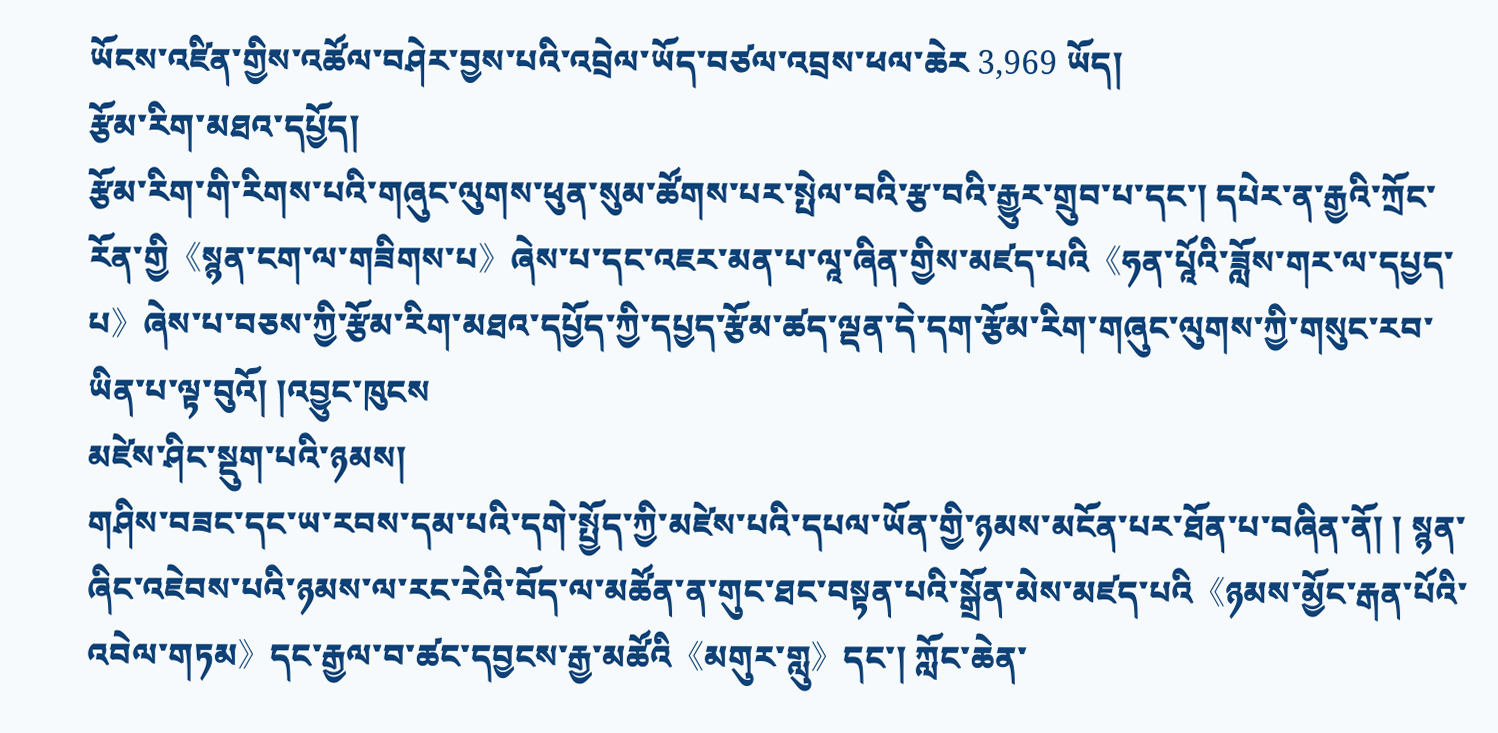ཡོངས་འཛིན་གྱིས་འཚོལ་བཤེར་བྱས་པའི་འབྲེལ་ཡོད་བཙལ་འབྲས་ཕལ་ཆེར 3,969 ཡོད།
རྩོམ་རིག་མཐའ་དཔྱོད།
རྩོམ་རིག་གི་རིགས་པའི་གཞུང་ལུགས་ཕུན་སུམ་ཚོགས་པར་སྤེལ་བའི་རྩ་བའི་རྒྱུར་གྲུབ་པ་དང་། དཔེར་ན་རྒྱའི་ཀྲོང་རོན་གྱི《སྙན་ངག་ལ་གཟིགས་པ》ཞེས་པ་དང་འཇར་མན་པ་ལཱ་ཞིན་གྱིས་མཛད་པའི《ཧན་པཱོའི་ཟློས་གར་ལ་དཔྱད་པ》ཞེས་པ་བཅས་ཀྱི་རྩོམ་རིག་མཐའ་དཔྱོད་ཀྱི་དཔྱད་རྩོམ་ཚད་ལྡན་དེ་དག་རྩོམ་རིག་གཞུང་ལུགས་ཀྱི་གསུང་རབ་ཡིན་པ་ལྟ་བུའོ། །འབྱུང་ཁུངས
མཛེས་ཤིང་སྡུག་པའི་ཉམས།
གཤིས་བཟང་དང་ཡ་རབས་དམ་པའི་དགེ་སྤྱོད་ཀྱི་མཛེས་པའི་དཔལ་ཡོན་གྱི་ཉམས་མངོན་པར་ཐོན་པ་བཞིན་ནོ། ། སྙན་ཞིང་འཇེབས་པའི་ཉམས་ལ་རང་རེའི་བོད་ལ་མཚོན་ན་གུང་ཐང་བསྟན་པའི་སྒྲོན་མེས་མཛད་པའི《ཉམས་མྱོང་རྒན་པོའི་འབེལ་གཏམ》དང་རྒྱལ་བ་ཚང་དབྱངས་རྒྱ་མཚོའི《མགུར་གླུ》དང་། ཀློང་ཆེན་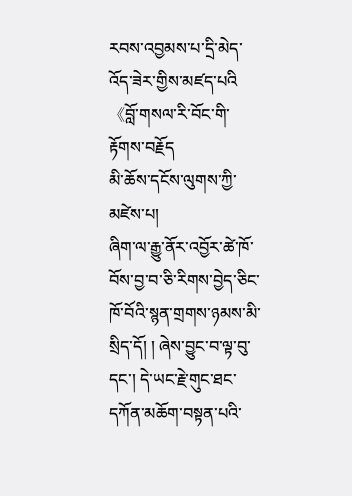རབས་འབྱམས་པ་དྲི་མེད་འོད་ཟེར་གྱིས་མཛད་པའི《བློ་གསལ་རི་བོང་གི་རྟོགས་བརྗོད
མི་ཆོས་དངོས་ལུགས་ཀྱི་མཛེས་པ།
ཞིག་ལ་རྒྱུ་ནོར་འབྱོར་ཚེ་ཁོ་བོས་བྱ་བ་ཅི་རིགས་བྱེད་ཅིང་ཁོ་བོའི་སྙན་གྲགས་ཉམས་མི་སྲིད་དོ། ། ཞེས་བྱུང་བ་ལྟ་བུ་དང་། དེ་ཡང་རྗེ་གུང་ཐང་དཀོན་མཆོག་བསྟན་པའི་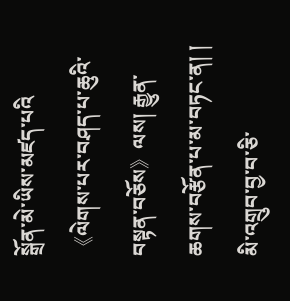སྒྲོན་མེ་ཡིས་མཛད་པའི《ལེགས་པར་བཤད་པ་ཆུའི་བསྟན་བཅོས》ལས། རྒྱུན་ཆགས་བརྩོན་པ་མ་བཏང་ན། ། མི་འགྲུབ་བྱ་བ་ཅི་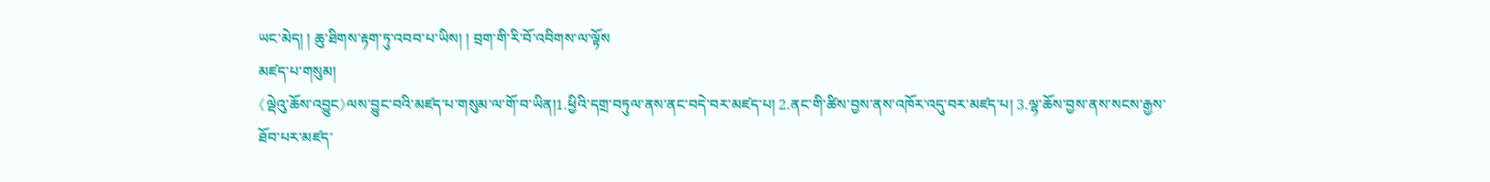ཡང་མེད། ། ཆུ་ཐིགས་རྟག་ཏུ་འབབ་པ་ཡིས། ། བྲག་གི་རི་བོ་འབིགས་ལ་ལྟོས
མཛད་པ་གསུམ།
《ལྡེའུ་ཆོས་འབྱུང》ལས་བྱུང་བའི་མཛད་པ་གསུམ་ལ་གོ་བ་ཡིན།1.ཕྱིའི་དགྲ་བཏུལ་ནས་ནང་བདེ་བར་མཛད་པ། 2.ནང་གི་ཚིས་བྱས་ནས་འཁོར་འདུ་བར་མཛད་པ། 3.ལྷ་ཆོས་བྱས་ནས་སངས་རྒྱས་ཐོབ་པར་མཛད་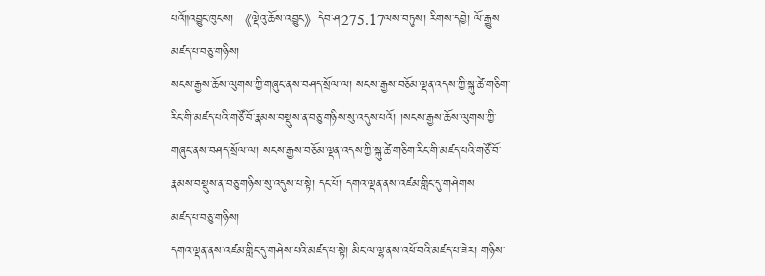པའོ༎འབྱུང་ཁུངས། 《ལྡེའུ་ཆོས་འབྱུང》དེབ་ཤ275.17ལས་བཏུས། རིགས་དབྱེ། ལོ་རྒྱུས
མཛད་པ་བཅུ་གཉིས།
སངས་རྒྱས་ཆོས་ལུགས་ཀྱི་གཞུང་ནས་བཤད་སྲོལ་ལ། སངས་རྒྱས་བཅོམ་ལྡན་འདས་ཀྱི་སྐུ་ཚེ་གཅིག་རིང་གི་མཛད་པའི་གཙོ་བོ་རྣམས་བསྡུས་ན་བཅུ་གཉིས་སུ་འདུས་པའོ། །སངས་རྒྱས་ཆོས་ལུགས་ཀྱི་གཞུང་ནས་བཤད་སྲོལ་ལ། སངས་རྒྱས་བཅོམ་ལྡན་འདས་ཀྱི་སྐུ་ཚེ་གཅིག་རིང་གི་མཛད་པའི་གཙོ་བོ་རྣམས་བསྡུས་ན་བཅུ་གཉིས་སུ་འདུས་པ་སྟེ། དང་པོ། དགའ་ལྡན་ནས་འཛམ་གླིང་དུ་གཤེགས
མཛད་པ་བཅུ་གཉིས།
དགའ་ལྡན་ནས་འཛམ་གླིང་དུ་གཤེས་པའི་མཛད་པ་སྟེ། མིང་ལ་ལྷ་ནས་འཕོ་བའི་མཛད་པ་ཟེར། གཉིས་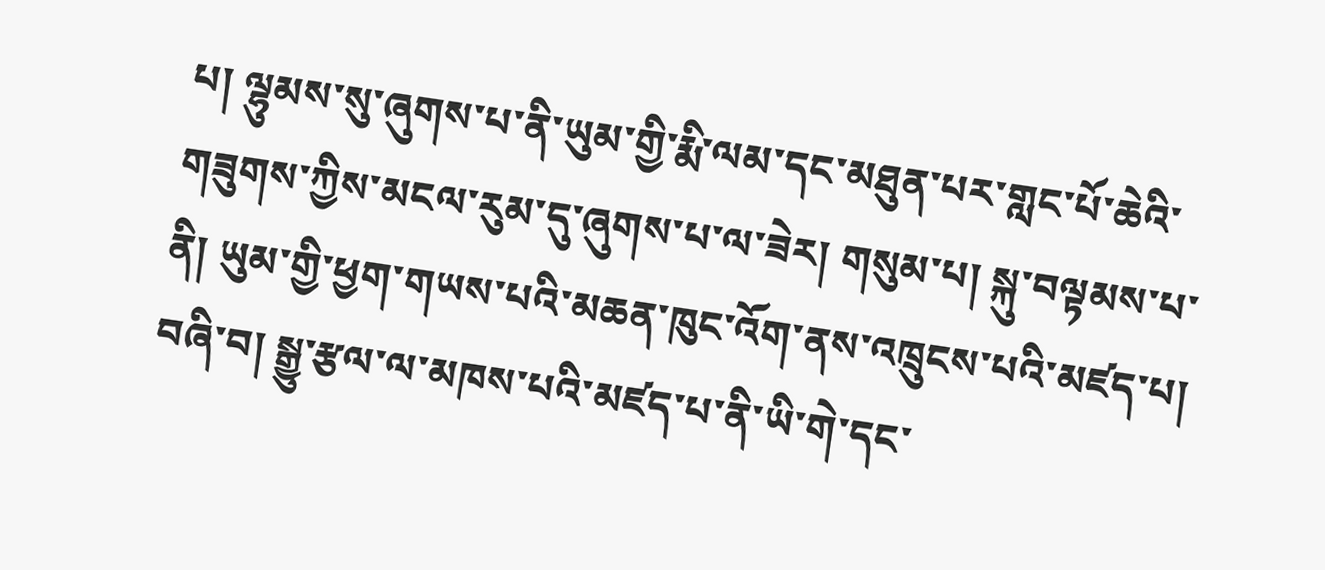པ། ལྷུམས་སུ་ཞུགས་པ་ནི་ཡུམ་གྱི་རྨི་ལམ་དང་མཐུན་པར་གླང་པོ་ཆེའི་གཟུགས་ཀྱིས་མངལ་རུམ་དུ་ཞུགས་པ་ལ་ཟེར། གསུམ་པ། སྐུ་བལྟམས་པ་ནི། ཡུམ་གྱི་ཕྱག་གཡས་པའི་མཆན་ཁུང་འོག་ནས་འཁྲུངས་པའི་མཛད་པ། བཞི་བ། སྒྱུ་རྩལ་ལ་མཁས་པའི་མཛད་པ་ནི་ཡི་གེ་དང་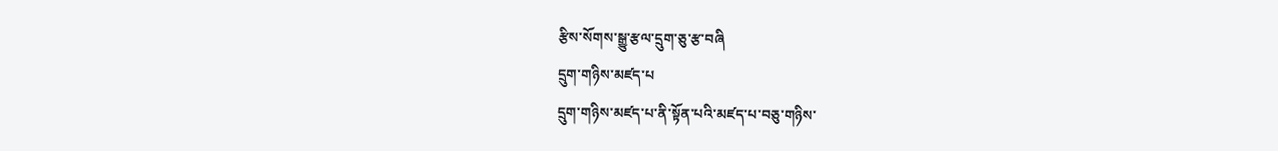རྩིས་སོགས་སྒྱུ་རྩལ་དྲུག་ཅུ་རྩ་བཞི
དྲུག་གཉིས་མཛད་པ
དྲུག་གཉིས་མཛད་པ་ནི་སྟོན་པའི་མཛད་པ་བཅུ་གཉིས་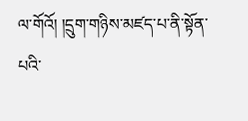ལ་གོའོ། །དྲུག་གཉིས་མཛད་པ་ནི་སྟོན་པའི་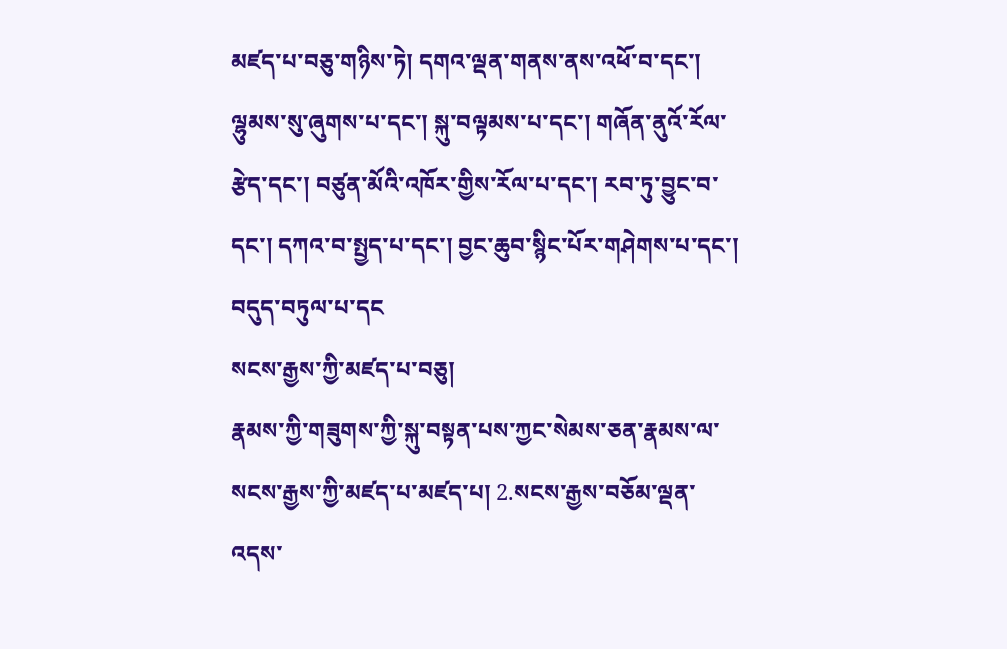མཛད་པ་བཅུ་གཉིས་ཏེ། དགའ་ལྡན་གནས་ནས་འཕོ་བ་དང་། ལྷུམས་སུ་ཞུགས་པ་དང་། སྐུ་བལྟམས་པ་དང་། གཞོན་ནུའོ་རོལ་རྩེད་དང་། བཙུན་མོའི་འཁོར་གྱིས་རོལ་པ་དང་། རབ་ཏུ་བྱུང་བ་དང་། དཀའ་བ་སྤྱད་པ་དང་། བྱང་ཆུབ་སྙིང་པོར་གཤེགས་པ་དང་། བདུད་བཏུལ་པ་དང
སངས་རྒྱས་ཀྱི་མཛད་པ་བཅུ།
རྣམས་ཀྱི་གཟུགས་ཀྱི་སྐུ་བསྟན་པས་ཀྱང་སེམས་ཅན་རྣམས་ལ་སངས་རྒྱས་ཀྱི་མཛད་པ་མཛད་པ། 2.སངས་རྒྱས་བཅོམ་ལྡན་འདས་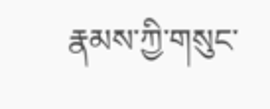རྣམས་ཀྱི་གསུང་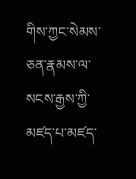གིས་ཀྱང་སེམས་ཅན་རྣམས་ལ་སངས་རྒྱས་ཀྱི་མཛད་པ་མཛད་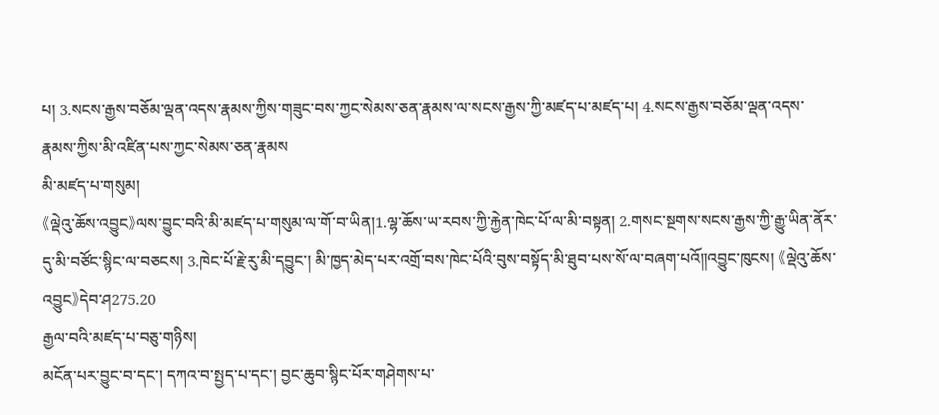པ། 3.སངས་རྒྱས་བཅོམ་ལྡན་འདས་རྣམས་ཀྱིས་གཟུང་བས་ཀྱང་སེམས་ཅན་རྣམས་ལ་སངས་རྒྱས་ཀྱི་མཛད་པ་མཛད་པ། 4.སངས་རྒྱས་བཅོམ་ལྡན་འདས་རྣམས་ཀྱིས་མི་འཛིན་པས་ཀྱང་སེམས་ཅན་རྣམས
མི་མཛད་པ་གསུམ།
《ལྡེའུ་ཆོས་འབྱུང》ལས་བྱུང་བའི་མི་མཛད་པ་གསུམ་ལ་གོ་བ་ཡིན།1.ལྷ་ཆོས་ཡ་རབས་ཀྱི་རྐྱེན་ཁེང་པོ་ལ་མི་བསྟན། 2.གསང་སྔགས་སངས་རྒྱས་ཀྱི་རྒྱུ་ཡིན་ནོར་དུ་མི་བཙོང་སྙིང་ལ་བཅངས། 3.ཁེང་པོ་རྗེ་རུ་མི་དབྱུང་། མི་ཁྱད་མེད་པར་འགྲོ་བས་ཁེང་པོའི་བུས་བསྟོད་མི་ཐུབ་པས་སོ་ལ་བཞག་པའོ༎འབྱུང་ཁུངས། 《ལྡེའུ་ཆོས་འབྱུང》དེབ་ཤ275.20
རྒྱལ་བའི་མཛད་པ་བཅུ་གཉིས།
མངོན་པར་བྱུང་བ་དང་། དཀའ་བ་སྤྱད་པ་དང་། བྱང་ཆུབ་སྙིང་པོར་གཤེགས་པ་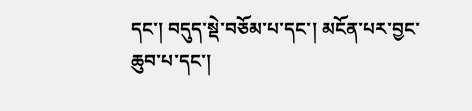དང་། བདུད་སྡེ་བཅོམ་པ་དང་། མངོན་པར་བྱང་ཆུབ་པ་དང་།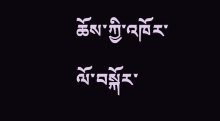ཆོས་ཀྱི་འཁོར་ལོ་བསྐོར་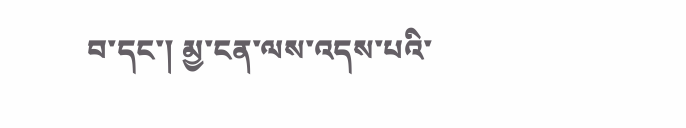བ་དང་། མྱ་ངན་ལས་འདས་པའི་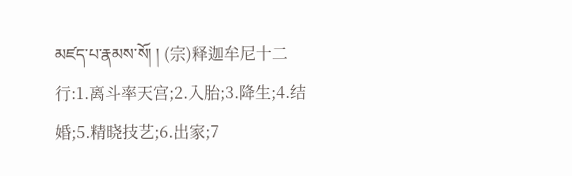མཛད་པ་རྣམས་སོ། ། (宗)释迦牟尼十二行:1.离斗率天宫;2.入胎;3.降生;4.结婚;5.精晓技艺;6.出家;7